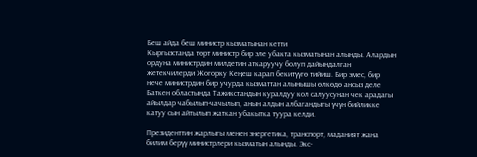Беш айда беш министр кызматынан кетти
Кыргызстанда төрт министр бир эле убакта кызматынан алынды. Алардын ордуна министрдин милдетин аткаруучу болуп дайындалган жетекчилерди Жогорку Кеңеш карап бекитүүгө тийиш. Бир эмес, бир нече министрдин бир учурда кызматтан алынышы өлкөдө ансыз деле Баткен областында Тажикстандын куралдуу кол салуусунан чек арадагы айылдар чабылып-чачылып, анын алдын албагандыгы үчүн бийликке катуу сын айтылып жаткан убакытка туура келди.

Президенттин жарлыгы менен энергетика, транспорт, маданият жана билим берүү министрлери кызматын алынды. Экс-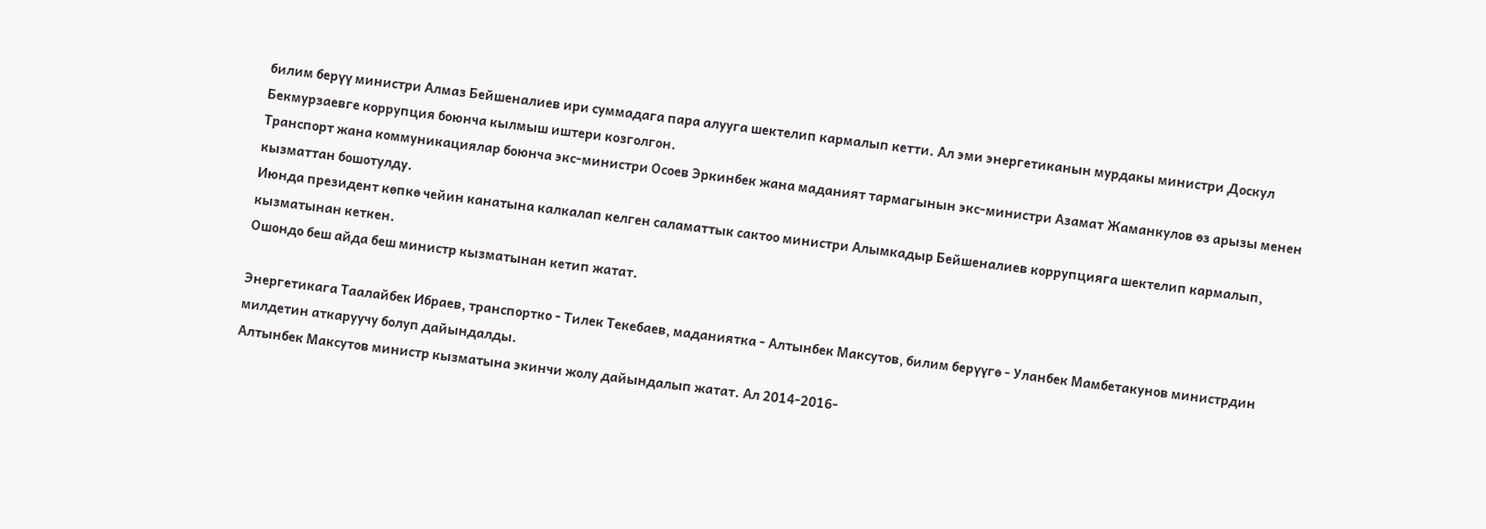билим берүү министри Алмаз Бейшеналиев ири суммадага пара алууга шектелип кармалып кетти. Ал эми энергетиканын мурдакы министри Доскул Бекмурзаевге коррупция боюнча кылмыш иштери козголгон.
Транспорт жана коммуникациялар боюнча экс-министри Осоев Эркинбек жана маданият тармагынын экс-министри Азамат Жаманкулов өз арызы менен кызматтан бошотулду.
Июнда президент көпкө чейин канатына калкалап келген саламаттык сактоо министри Алымкадыр Бейшеналиев коррупцияга шектелип кармалып, кызматынан кеткен.
Ошондо беш айда беш министр кызматынан кетип жатат.

Энергетикага Таалайбек Ибраев, транспортко - Тилек Текебаев, маданиятка - Алтынбек Максутов, билим берүүгө - Уланбек Мамбетакунов министрдин милдетин аткаруучу болуп дайындалды.
Алтынбек Максутов министр кызматына экинчи жолу дайындалып жатат. Ал 2014-2016-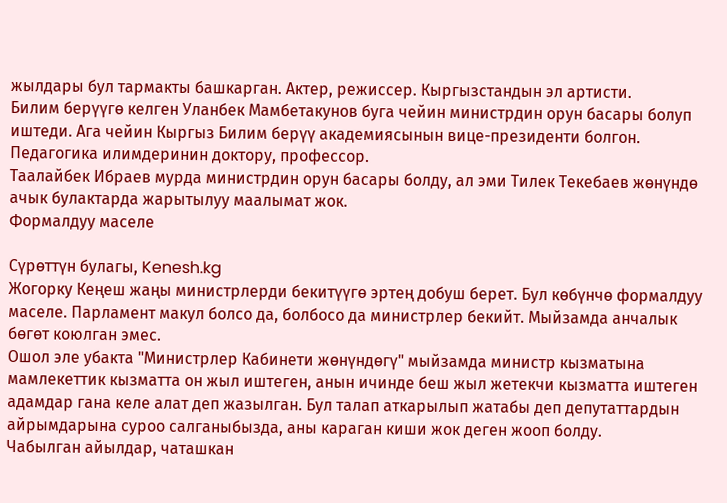жылдары бул тармакты башкарган. Актер, режиссер. Кыргызстандын эл артисти.
Билим берүүгө келген Уланбек Мамбетакунов буга чейин министрдин орун басары болуп иштеди. Ага чейин Кыргыз Билим берүү академиясынын вице-президенти болгон. Педагогика илимдеринин доктору, профессор.
Таалайбек Ибраев мурда министрдин орун басары болду, ал эми Тилек Текебаев жөнүндө ачык булактарда жарытылуу маалымат жок.
Формалдуу маселе

Сүрөттүн булагы, Kenesh.kg
Жогорку Кеңеш жаңы министрлерди бекитүүгө эртең добуш берет. Бул көбүнчө формалдуу маселе. Парламент макул болсо да, болбосо да министрлер бекийт. Мыйзамда анчалык бөгөт коюлган эмес.
Ошол эле убакта "Министрлер Кабинети жөнүндөгү" мыйзамда министр кызматына мамлекеттик кызматта он жыл иштеген, анын ичинде беш жыл жетекчи кызматта иштеген адамдар гана келе алат деп жазылган. Бул талап аткарылып жатабы деп депутаттардын айрымдарына суроо салганыбызда, аны караган киши жок деген жооп болду.
Чабылган айылдар, чаташкан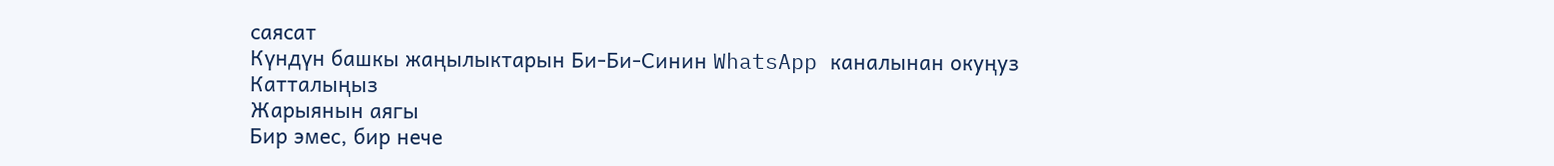саясат
Күндүн башкы жаңылыктарын Би-Би-Синин WhatsApp каналынан окуңуз
Катталыңыз
Жарыянын аягы
Бир эмес, бир нече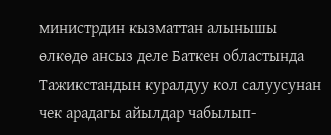министрдин кызматтан алынышы өлкөдө ансыз деле Баткен областында Тажикстандын куралдуу кол салуусунан чек арадагы айылдар чабылып-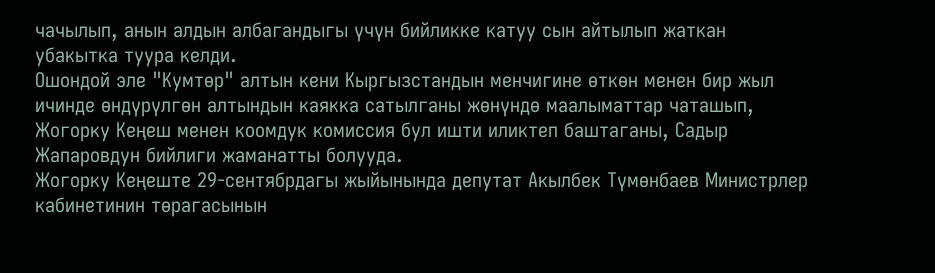чачылып, анын алдын албагандыгы үчүн бийликке катуу сын айтылып жаткан убакытка туура келди.
Ошондой эле "Кумтөр" алтын кени Кыргызстандын менчигине өткөн менен бир жыл ичинде өндүрүлгөн алтындын каякка сатылганы жөнүндө маалыматтар чаташып, Жогорку Кеңеш менен коомдук комиссия бул ишти иликтеп баштаганы, Садыр Жапаровдун бийлиги жаманатты болууда.
Жогорку Кеңеште 29-сентябрдагы жыйынында депутат Акылбек Түмөнбаев Министрлер кабинетинин төрагасынын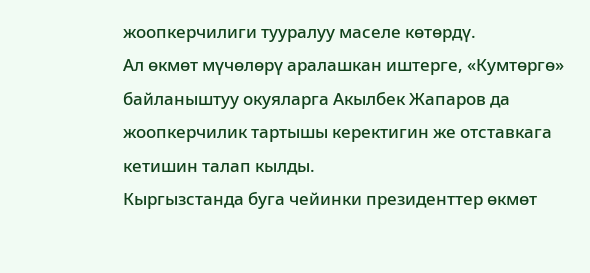жоопкерчилиги тууралуу маселе көтөрдү.
Ал өкмөт мүчөлөрү аралашкан иштерге, «Кумтөргө» байланыштуу окуяларга Акылбек Жапаров да жоопкерчилик тартышы керектигин же отставкага кетишин талап кылды.
Кыргызстанда буга чейинки президенттер өкмөт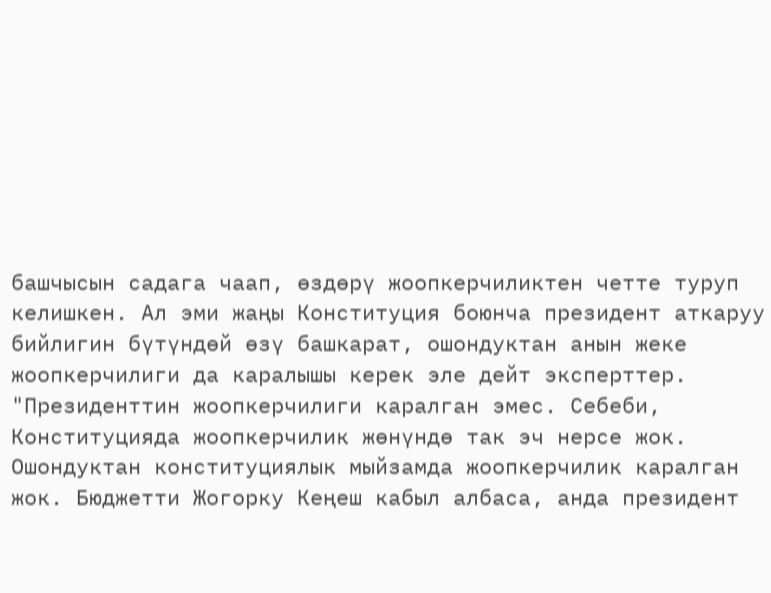башчысын садага чаап, өздөрү жоопкерчиликтен четте туруп келишкен. Ал эми жаңы Конституция боюнча президент аткаруу бийлигин бүтүндөй өзү башкарат, ошондуктан анын жеке жоопкерчилиги да каралышы керек эле дейт эксперттер.
"Президенттин жоопкерчилиги каралган эмес. Себеби, Конституцияда жоопкерчилик жөнүндө так эч нерсе жок. Ошондуктан конституциялык мыйзамда жоопкерчилик каралган жок. Бюджетти Жогорку Кеңеш кабыл албаса, анда президент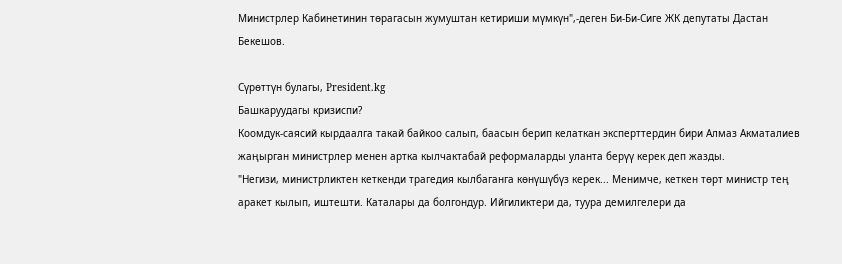Министрлер Кабинетинин төрагасын жумуштан кетириши мүмкүн",-деген Би-Би-Сиге ЖК депутаты Дастан Бекешов.

Сүрөттүн булагы, President.kg
Башкаруудагы кризиспи?
Коомдук-саясий кырдаалга такай байкоо салып, баасын берип келаткан эксперттердин бири Алмаз Акматалиев жаңырган министрлер менен артка кылчактабай реформаларды уланта берүү керек деп жазды.
"Негизи, министрликтен кеткенди трагедия кылбаганга көнүшүбүз керек... Менимче, кеткен төрт министр тең аракет кылып, иштешти. Каталары да болгондур. Ийгиликтери да, туура демилгелери да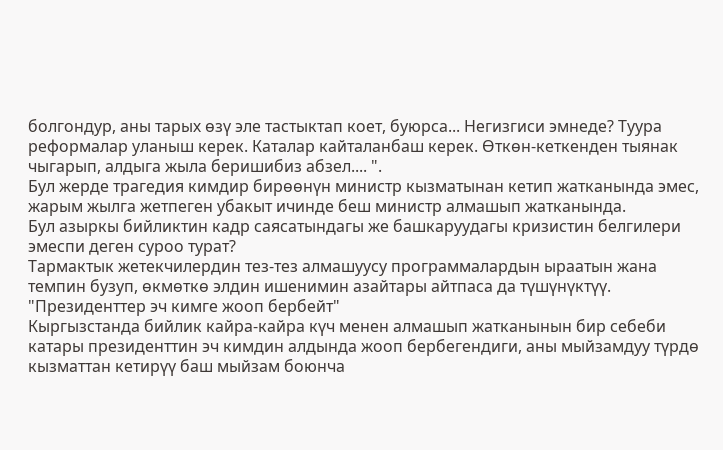болгондур, аны тарых өзү эле тастыктап коет, буюрса... Негизгиси эмнеде? Туура реформалар уланыш керек. Каталар кайталанбаш керек. Өткөн-кеткенден тыянак чыгарып, алдыга жыла беришибиз абзел.... ".
Бул жерде трагедия кимдир бирөөнүн министр кызматынан кетип жатканында эмес, жарым жылга жетпеген убакыт ичинде беш министр алмашып жатканында.
Бул азыркы бийликтин кадр саясатындагы же башкаруудагы кризистин белгилери эмеспи деген суроо турат?
Тармактык жетекчилердин тез-тез алмашуусу программалардын ыраатын жана темпин бузуп, өкмөткө элдин ишенимин азайтары айтпаса да түшүнүктүү.
"Президенттер эч кимге жооп бербейт"
Кыргызстанда бийлик кайра-кайра күч менен алмашып жатканынын бир себеби катары президенттин эч кимдин алдында жооп бербегендиги, аны мыйзамдуу түрдө кызматтан кетирүү баш мыйзам боюнча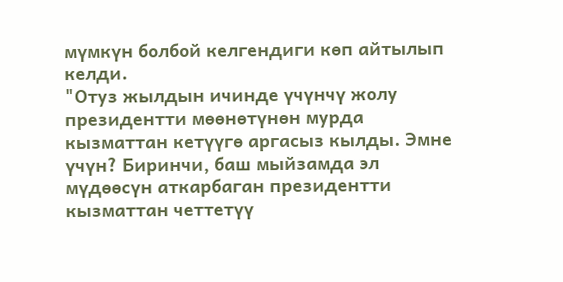мүмкүн болбой келгендиги көп айтылып келди.
"Отуз жылдын ичинде үчүнчү жолу президентти мөөнөтүнөн мурда кызматтан кетүүгө аргасыз кылды. Эмне үчүн? Биринчи, баш мыйзамда эл мүдөөсүн аткарбаган президентти кызматтан четтетүү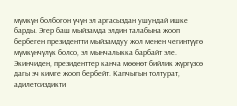мүмкүн болбогон үчүн эл аргасыздан ушундай ишке барды. Эгер баш мыйзамда элдин талабына жооп бербеген президентти мыйзамдуу жол менен чегинтүүгө мүмкүнчүлүк болсо, эл мынчалыкка барбайт эле. Экинчиден, президенттер канча мөөнөт бийлик жүргүзсө дагы эч кимге жооп бербейт. Капчыгын толтурат, адилетсиздикти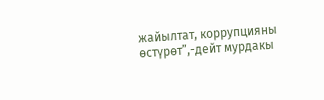жайылтат, коррупцияны өстүрөт”,-дейт мурдакы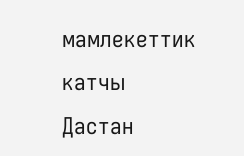мамлекеттик катчы Дастан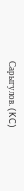Сарыгулов. (KC)